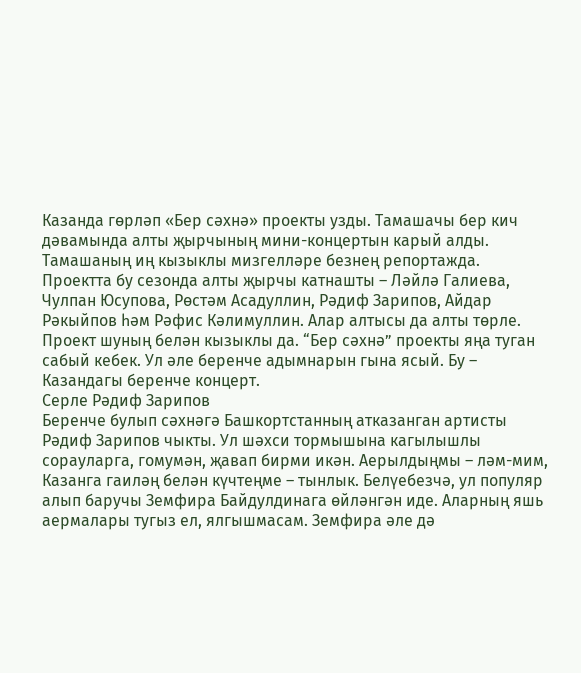Казанда гөрләп «Бер сәхнә» проекты узды. Тамашачы бер кич дәвамында алты җырчының мини-концертын карый алды. Тамашаның иң кызыклы мизгелләре безнең репортажда.
Проектта бу сезонда алты җырчы катнашты – Ләйлә Галиева, Чулпан Юсупова, Рөстәм Асадуллин, Рәдиф Зарипов, Айдар Рәкыйпов һәм Рәфис Кәлимуллин. Алар алтысы да алты төрле. Проект шуның белән кызыклы да. “Бер сәхнә” проекты яңа туган сабый кебек. Ул әле беренче адымнарын гына ясый. Бу – Казандагы беренче концерт.
Серле Рәдиф Зарипов
Беренче булып сәхнәгә Башкортстанның атказанган артисты Рәдиф Зарипов чыкты. Ул шәхси тормышына кагылышлы сорауларга, гомумән, җавап бирми икән. Аерылдыңмы – ләм-мим, Казанга гаиләң белән күчтеңме – тынлык. Белүебезчә, ул популяр алып баручы Земфира Байдулдинага өйләнгән иде. Аларның яшь аермалары тугыз ел, ялгышмасам. Земфира әле дә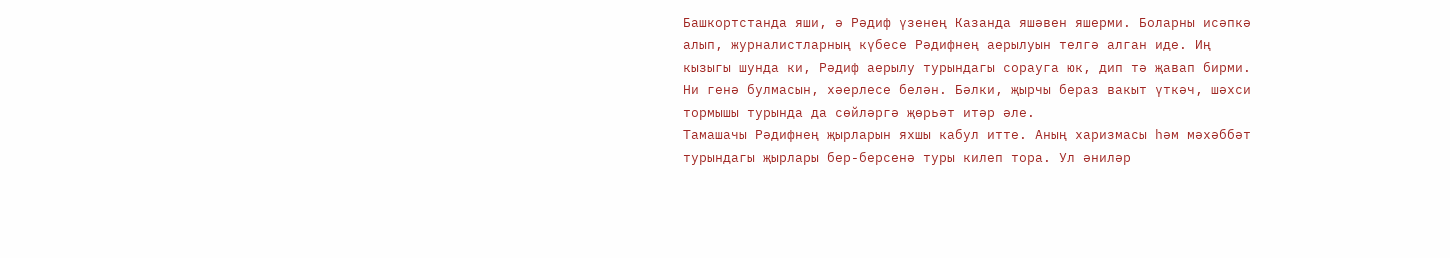Башкортстанда яши, ә Рәдиф үзенең Казанда яшәвен яшерми. Боларны исәпкә алып, журналистларның күбесе Рәдифнең аерылуын телгә алган иде. Иң кызыгы шунда ки, Рәдиф аерылу турындагы сорауга юк, дип тә җавап бирми. Ни генә булмасын, хәерлесе белән. Бәлки, җырчы бераз вакыт үткәч, шәхси тормышы турында да сөйләргә җөрьәт итәр әле.
Тамашачы Рәдифнең җырларын яхшы кабул итте. Аның харизмасы һәм мәхәббәт турындагы җырлары бер-берсенә туры килеп тора. Ул әниләр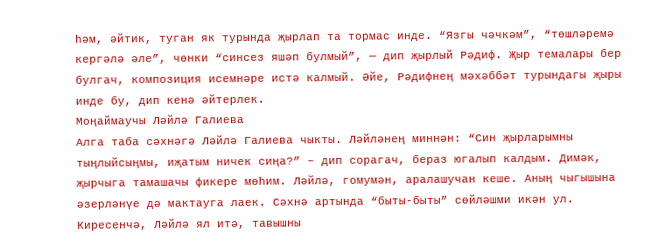һәм, әйтик, туган як турында җырлап та тормас инде. “Язгы чәчкәм”, “төшләремә кергәлә әле”, чөнки “синсез яшәп булмый”, — дип җырлый Рәдиф. Җыр темалары бер булгач, композиция исемнәре истә калмый. Әйе, Рәдифнең мәхәббәт турындагы җыры инде бу, дип кенә әйтерлек.
Моңаймаучы Ләйлә Галиева
Алга таба сәхнәгә Ләйлә Галиева чыкты. Ләйләнең миннән: “Син җырларымны тыңлыйсыңмы, иҗатым ничек сиңа?” – дип сорагач, бераз югалып калдым. Димәк, җырчыга тамашачы фикере мөһим. Ләйлә, гомумән, аралашучан кеше. Аның чыгышына әзерләнүе дә мактауга лаек. Сәхнә артында “быты-быты” сөйләшми икән ул. Киресенчә, Ләйлә ял итә, тавышны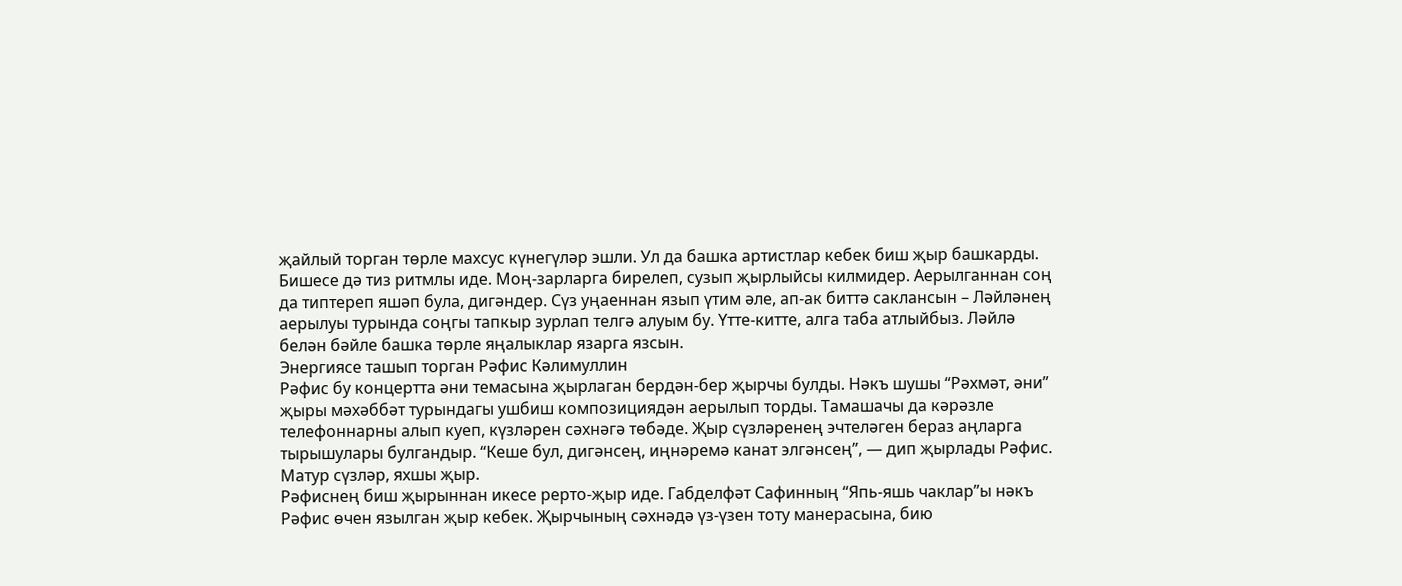җайлый торган төрле махсус күнегүләр эшли. Ул да башка артистлар кебек биш җыр башкарды. Бишесе дә тиз ритмлы иде. Моң-зарларга бирелеп, сузып җырлыйсы килмидер. Аерылганнан соң да типтереп яшәп була, дигәндер. Сүз уңаеннан язып үтим әле, ап-ак биттә саклансын – Ләйләнең аерылуы турында соңгы тапкыр зурлап телгә алуым бу. Үтте-китте, алга таба атлыйбыз. Ләйлә белән бәйле башка төрле яңалыклар язарга язсын.
Энергиясе ташып торган Рәфис Кәлимуллин
Рәфис бу концертта әни темасына җырлаган бердән-бер җырчы булды. Нәкъ шушы “Рәхмәт, әни” җыры мәхәббәт турындагы ушбиш композициядән аерылып торды. Тамашачы да кәрәзле телефоннарны алып куеп, күзләрен сәхнәгә төбәде. Җыр сүзләренең эчтеләген бераз аңларга тырышулары булгандыр. “Кеше бул, дигәнсең, иңнәремә канат элгәнсең”, — дип җырлады Рәфис. Матур сүзләр, яхшы җыр.
Рәфиснең биш җырыннан икесе рерто-җыр иде. Габделфәт Сафинның “Япь-яшь чаклар”ы нәкъ Рәфис өчен язылган җыр кебек. Җырчының сәхнәдә үз-үзен тоту манерасына, бию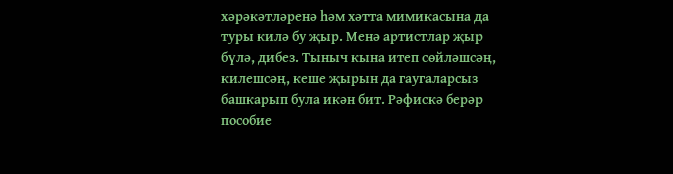хәрәкәтләренә һәм хәтта мимикасына да туры килә бу җыр. Менә артистлар җыр бүлә, дибез. Тыныч кына итеп сөйләшсәң, килешсәң, кеше җырын да гаугаларсыз башкарып була икән бит. Рәфискә берәр пособие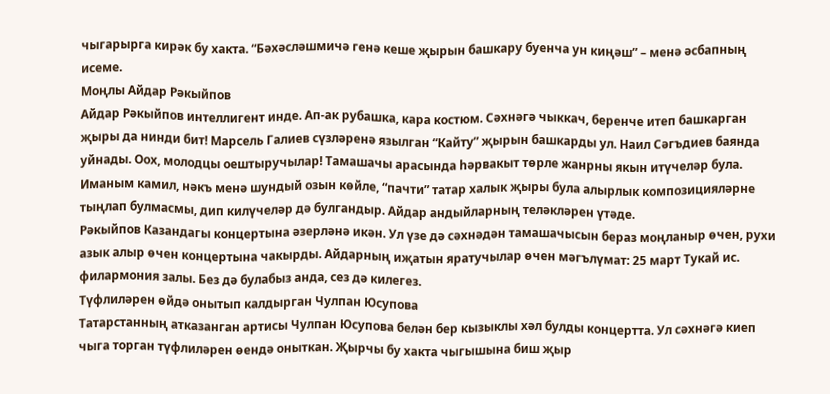чыгарырга кирәк бу хакта. “Бәхәсләшмичә генә кеше җырын башкару буенча ун киңәш” – менә әсбапның исеме.
Моңлы Айдар Рәкыйпов
Айдар Рәкыйпов интеллигент инде. Ап-ак рубашка, кара костюм. Сәхнәгә чыккач, беренче итеп башкарган җыры да нинди бит! Марсель Галиев сүзләренә язылган “Кайту” җырын башкарды ул. Наил Сәгъдиев баянда уйнады. Оох, молодцы оештыручылар! Тамашачы арасында һәрвакыт төрле жанрны якын итүчеләр була. Иманым камил, нәкъ менә шундый озын көйле, “пачти” татар халык җыры була алырлык композицияләрне тыңлап булмасмы, дип килүчеләр дә булгандыр. Айдар андыйларның теләкләрен үтәде.
Рәкыйпов Казандагы концертына әзерләнә икән. Ул үзе дә сәхнәдән тамашачысын бераз моңланыр өчен, рухи азык алыр өчен концертына чакырды. Айдарның иҗатын яратучылар өчен мәгълүмат: 25 март Тукай ис. филармония залы. Без дә булабыз анда, сез дә килегез.
Түфлиләрен өйдә онытып калдырган Чулпан Юсупова
Татарстанның атказанган артисы Чулпан Юсупова белән бер кызыклы хәл булды концертта. Ул сәхнәгә киеп чыга торган түфлиләрен өендә оныткан. Җырчы бу хакта чыгышына биш җыр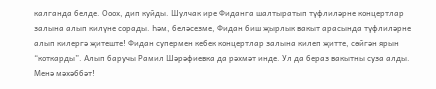калганда белде. Ооох, дип куйды. Шулчак ире Фиданга шалтыратып түфлиләрне концертлар залына алып килүне сорады. Һәм, беләсезме, Фидан биш җырлык вакыт арасында түфлиләрне алып килергә җитеште! Фидан супермен кебек концертлар залына килеп җитте, сөйгән ярын “коткарды”. Алып баручы Рамил Шәрәфиевка да рәхмәт инде. Ул да бераз вакытны суза алды. Менә мәхәббәт!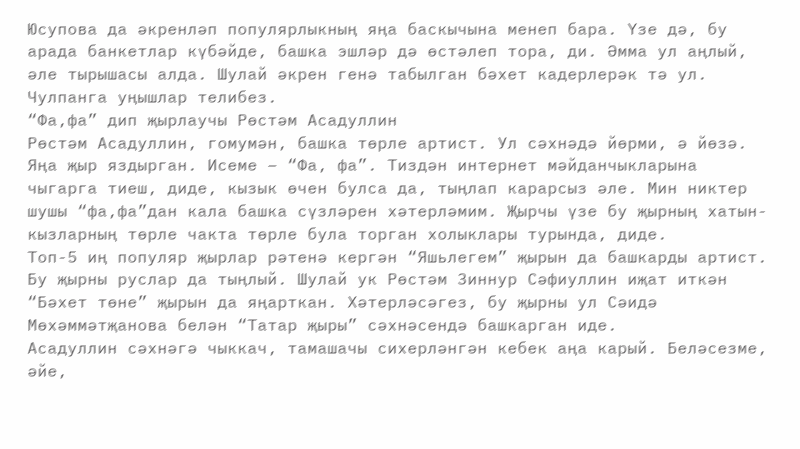Юсупова да әкренләп популярлыкның яңа баскычына менеп бара. Үзе дә, бу арада банкетлар күбәйде, башка эшләр дә өстәлеп тора, ди. Әмма ул аңлый, әле тырышасы алда. Шулай әкрен генә табылган бәхет кадерлерәк тә ул. Чулпанга уңышлар телибез.
“Фа,фа” дип җырлаучы Рөстәм Асадуллин
Рөстәм Асадуллин, гомумән, башка төрле артист. Ул сәхнәдә йөрми, ә йөзә. Яңа җыр яздырган. Исеме – “Фа, фа”. Тиздән интернет мәйданчыкларына чыгарга тиеш, диде, кызык өчен булса да, тыңлап карарсыз әле. Мин никтер шушы “фа,фа”дан кала башка сүзләрен хәтерләмим. Җырчы үзе бу җырның хатын-кызларның төрле чакта төрле була торган холыклары турында, диде.
Топ-5 иң популяр җырлар рәтенә кергән “Яшьлегем” җырын да башкарды артист. Бу җырны руслар да тыңлый. Шулай ук Рөстәм Зиннур Сәфиуллин иҗат иткән “Бәхет төне” җырын да яңарткан. Хәтерләсәгез, бу җырны ул Сәидә Мөхәммәтҗанова белән “Татар җыры” сәхнәсендә башкарган иде.
Асадуллин сәхнәгә чыккач, тамашачы сихерләнгән кебек аңа карый. Беләсезме, әйе,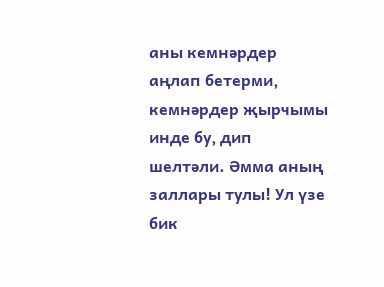аны кемнәрдер аңлап бетерми, кемнәрдер җырчымы инде бу, дип шелтәли. Әмма аның заллары тулы! Ул үзе бик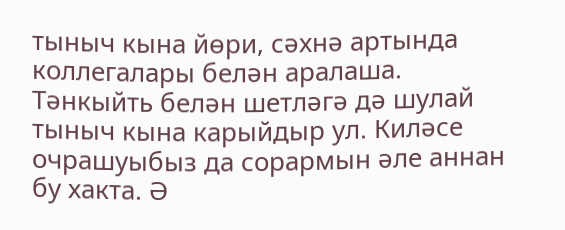тыныч кына йөри, сәхнә артында коллегалары белән аралаша. Тәнкыйть белән шетләгә дә шулай тыныч кына карыйдыр ул. Киләсе очрашуыбыз да сорармын әле аннан бу хакта. Ә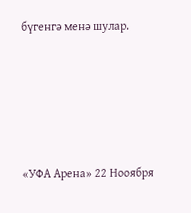бүгенгә менә шулар.






«УФА Арена» 22 Нооября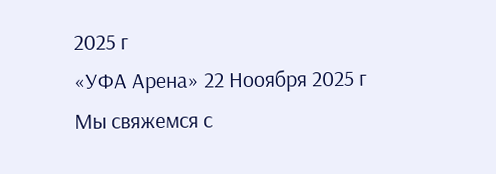2025 г
«УФА Арена» 22 Нооября 2025 г
Мы свяжемся с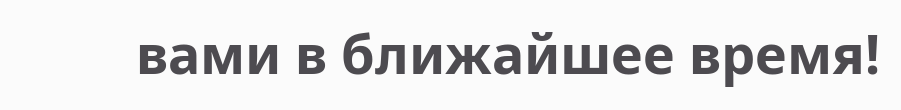вами в ближайшее время!